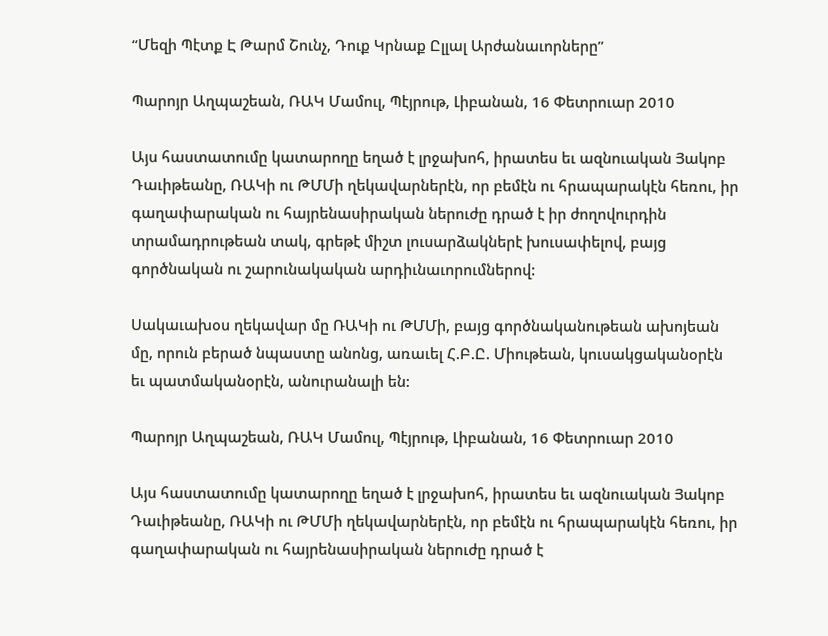“Մեզի Պէտք Է Թարմ Շունչ, Դուք Կրնաք Ըլլալ Արժանաւորները”

Պարոյր Աղպաշեան, ՌԱԿ Մամուլ, Պէյրութ, Լիբանան, 16 Փետրուար 2010

Այս հաստատումը կատարողը եղած է լրջախոհ, իրատես եւ ազնուական Յակոբ Դաւիթեանը, ՌԱԿի ու ԹՄՄի ղեկավարներէն, որ բեմէն ու հրապարակէն հեռու, իր գաղափարական ու հայրենասիրական ներուժը դրած է իր ժողովուրդին տրամադրութեան տակ, գրեթէ միշտ լուսարձակներէ խուսափելով, բայց գործնական ու շարունակական արդիւնաւորումներով:

Սակաւախօս ղեկավար մը ՌԱԿի ու ԹՄՄի, բայց գործնականութեան ախոյեան մը, որուն բերած նպաստը անոնց, առաւել Հ.Բ.Ը. Միութեան, կուսակցականօրէն եւ պատմականօրէն, անուրանալի են:

Պարոյր Աղպաշեան, ՌԱԿ Մամուլ, Պէյրութ, Լիբանան, 16 Փետրուար 2010

Այս հաստատումը կատարողը եղած է լրջախոհ, իրատես եւ ազնուական Յակոբ Դաւիթեանը, ՌԱԿի ու ԹՄՄի ղեկավարներէն, որ բեմէն ու հրապարակէն հեռու, իր գաղափարական ու հայրենասիրական ներուժը դրած է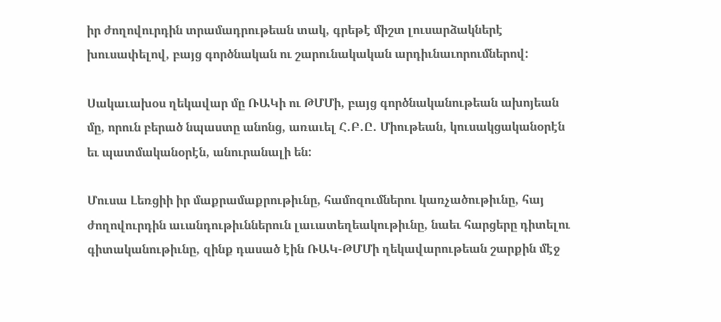իր ժողովուրդին տրամադրութեան տակ, գրեթէ միշտ լուսարձակներէ խուսափելով, բայց գործնական ու շարունակական արդիւնաւորումներով:

Սակաւախօս ղեկավար մը ՌԱԿի ու ԹՄՄի, բայց գործնականութեան ախոյեան մը, որուն բերած նպաստը անոնց, առաւել Հ.Բ.Ը. Միութեան, կուսակցականօրէն եւ պատմականօրէն, անուրանալի են:

Մուսա Լեռցիի իր մաքրամաքրութիւնը, համոզումներու կառչածութիւնը, հայ ժողովուրդին աւանդութիւններուն լաւատեղեակութիւնը, նաեւ հարցերը դիտելու գիտականութիւնը, զինք դասած էին ՌԱԿ-ԹՄՄի ղեկավարութեան շարքին մէջ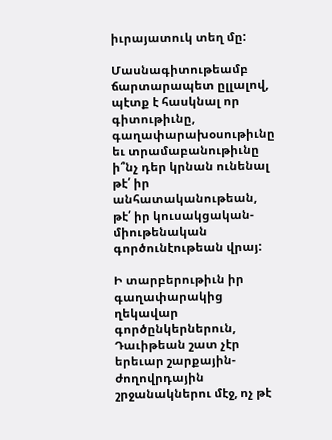իւրայատուկ տեղ մը:

Մասնագիտութեամբ ճարտարապետ ըլլալով, պէտք է հասկնալ որ գիտութիւնը, գաղափարախօսութիւնը եւ տրամաբանութիւնը ի՞նչ դեր կրնան ունենալ թէ՛ իր անհատականութեան, թէ՛ իր կուսակցական-միութենական գործունէութեան վրայ:

Ի տարբերութիւն իր գաղափարակից ղեկավար գործընկերներուն, Դաւիթեան շատ չէր երեւար շարքային-ժողովրդային շրջանակներու մէջ, ոչ թէ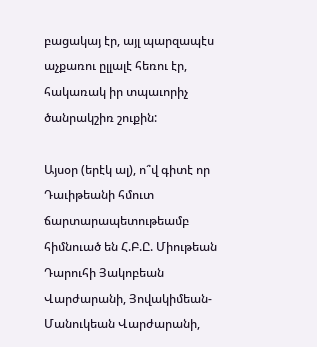բացակայ էր, այլ պարզապէս աչքառու ըլլալէ հեռու էր, հակառակ իր տպաւորիչ ծանրակշիռ շուքին:

Այսօր (երէկ ալ), ո՞վ գիտէ որ Դաւիթեանի հմուտ ճարտարապետութեամբ հիմնուած են Հ.Բ.Ը. Միութեան Դարուհի Յակոբեան Վարժարանի, Յովակիմեան-Մանուկեան Վարժարանի,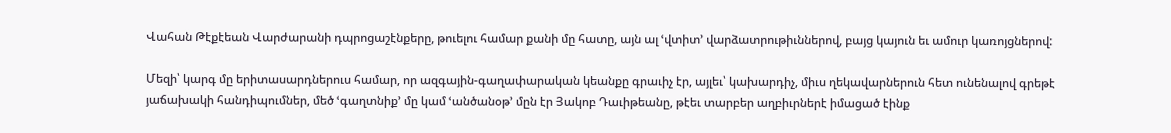Վահան Թէքէեան Վարժարանի դպրոցաշէնքերը, թուելու համար քանի մը հատը, այն ալ ՙվտիտ՚ վարձատրութիւններով, բայց կայուն եւ ամուր կառոյցներով:

Մեզի՝ կարգ մը երիտասարդներուս համար, որ ազգային-գաղափարական կեանքը գրաւիչ էր, այլեւ՝ կախարդիչ, միւս ղեկավարներուն հետ ունենալով գրեթէ յաճախակի հանդիպումներ, մեծ ՙգաղտնիք՚ մը կամ ՙանծանօթ՚ մըն էր Յակոբ Դաւիթեանը, թէեւ տարբեր աղբիւրներէ իմացած էինք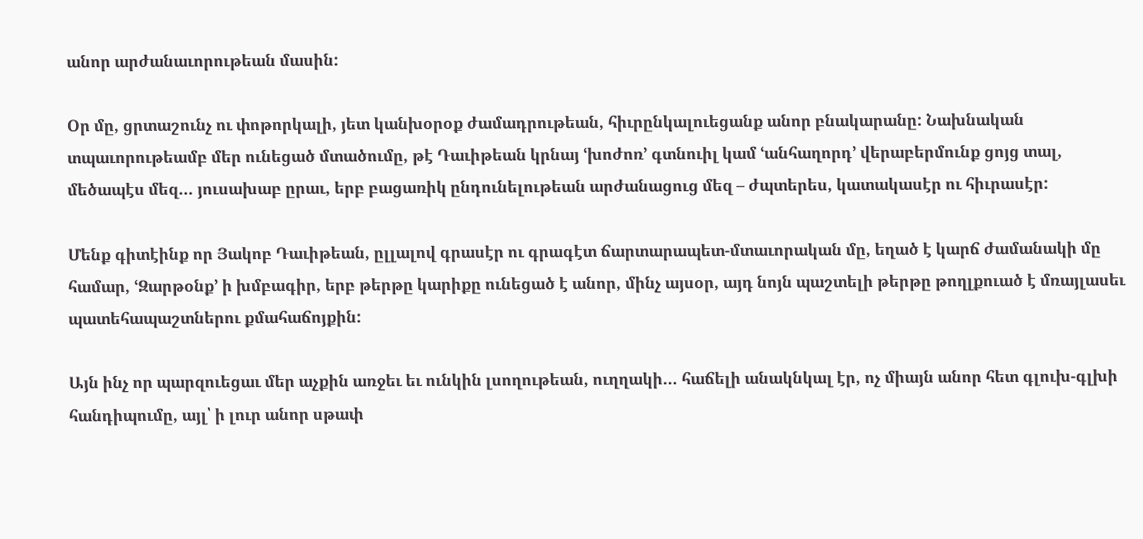անոր արժանաւորութեան մասին:

Օր մը, ցրտաշունչ ու փոթորկալի, յետ կանխօրօք ժամադրութեան, հիւրընկալուեցանք անոր բնակարանը: Նախնական տպաւորութեամբ մեր ունեցած մտածումը, թէ Դաւիթեան կրնայ ՙխոժոռ՚ գտնուիլ կամ ՙանհաղորդ՚ վերաբերմունք ցոյց տալ, մեծապէս մեզ… յուսախաբ ըրաւ, երբ բացառիկ ընդունելութեան արժանացուց մեզ – ժպտերես, կատակասէր ու հիւրասէր:

Մենք գիտէինք որ Յակոբ Դաւիթեան, ըլլալով գրասէր ու գրագէտ ճարտարապետ-մտաւորական մը, եղած է կարճ ժամանակի մը համար, ՙԶարթօնք՚ ի խմբագիր, երբ թերթը կարիքը ունեցած է անոր, մինչ այսօր, այդ նոյն պաշտելի թերթը թողլքուած է մռայլասեւ պատեհապաշտներու քմահաճոյքին:

Այն ինչ որ պարզուեցաւ մեր աչքին առջեւ եւ ունկին լսողութեան, ուղղակի… հաճելի անակնկալ էր, ոչ միայն անոր հետ գլուխ-գլխի հանդիպումը, այլ՝ ի լուր անոր սթափ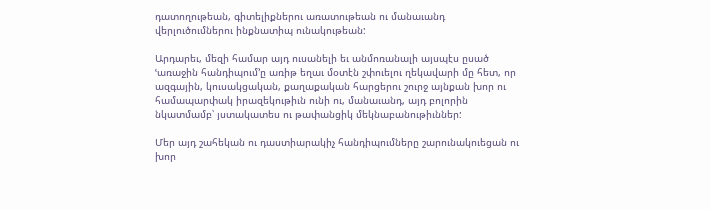դատողութեան, գիտելիքներու առատութեան ու մանաւանդ վերլուծումներու ինքնատիպ ունակութեան:

Արդարեւ, մեզի համար այդ ուսանելի եւ անմոռանալի այսպէս ըսած ՙառաջին հանդիպում՚ը առիթ եղաւ մօտէն շփուելու ղեկավարի մը հետ, որ ազգային, կուսակցական, քաղաքական հարցերու շուրջ այնքան խոր ու համապարփակ իրազեկութիւն ունի ու, մանաւանդ, այդ բոլորին նկատմամբ՝ յստակատես ու թափանցիկ մեկնաբանութիւններ:

Մեր այդ շահեկան ու դաստիարակիչ հանդիպումները շարունակուեցան ու խոր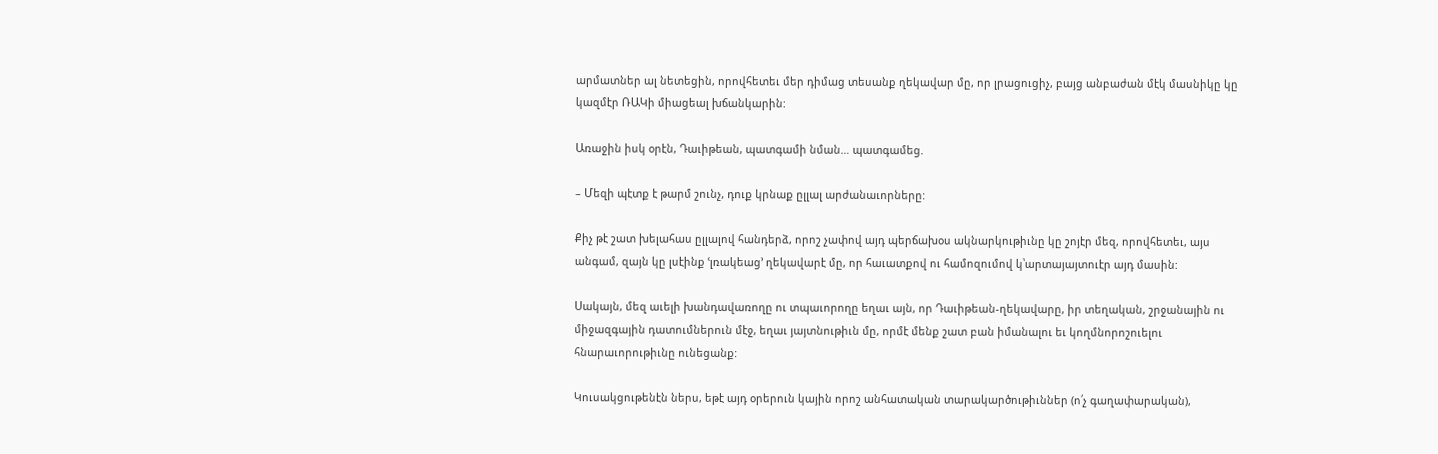արմատներ ալ նետեցին, որովհետեւ մեր դիմաց տեսանք ղեկավար մը, որ լրացուցիչ, բայց անբաժան մէկ մասնիկը կը կազմէր ՌԱԿի միացեալ խճանկարին:

Առաջին իսկ օրէն, Դաւիթեան, պատգամի նման… պատգամեց.

– Մեզի պէտք է թարմ շունչ, դուք կրնաք ըլլալ արժանաւորները:

Քիչ թէ շատ խելահաս ըլլալով հանդերձ, որոշ չափով այդ պերճախօս ակնարկութիւնը կը շոյէր մեզ, որովհետեւ, այս անգամ, զայն կը լսէինք ՙլռակեաց՚ ղեկավարէ մը, որ հաւատքով ու համոզումով կ՝արտայայտուէր այդ մասին:

Սակայն, մեզ աւելի խանդավառողը ու տպաւորողը եղաւ այն, որ Դաւիթեան-ղեկավարը, իր տեղական, շրջանային ու միջազգային դատումներուն մէջ, եղաւ յայտնութիւն մը, որմէ մենք շատ բան իմանալու եւ կողմնորոշուելու հնարաւորութիւնը ունեցանք:

Կուսակցութենէն ներս, եթէ այդ օրերուն կային որոշ անհատական տարակարծութիւններ (ո՛չ գաղափարական),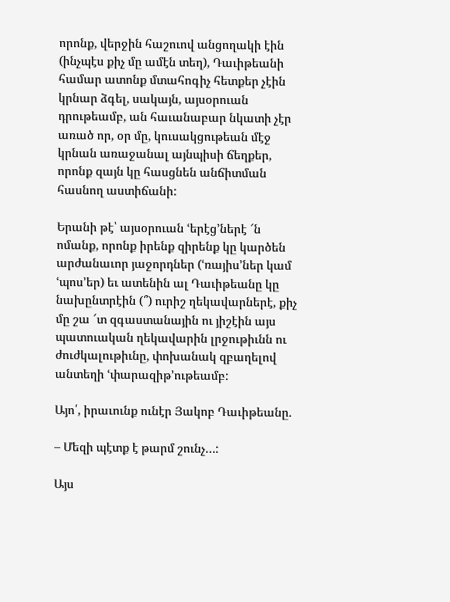որոնք, վերջին հաշուով անցողակի էին (ինչպէս քիչ մը ամէն տեղ), Դաւիթեանի համար ատոնք մտահոգիչ հետքեր չէին կրնար ձգել, սակայն, այսօրուան դրութեամբ, ան հաւանաբար նկատի չէր առած որ, օր մը, կուսակցութեան մէջ կրնան առաջանալ այնպիսի ճեղքեր, որոնք զայն կը հասցնեն անճիտման հասնող աստիճանի:

Երանի թէ՝ այսօրուան ՙերէց՚ներէ ՜ն ոմանք, որոնք իրենք զիրենք կը կարծեն արժանաւոր յաջորդներ (ՙռայիս՚ներ կամ ՙպոս՚եր) եւ ատենին ալ Դաւիթեանը կը նախընտրէին (՞) ուրիշ ղեկավարներէ, քիչ մը շա ՜տ զգաստանային ու յիշէին այս պատուական ղեկավարին լրջութիւնն ու ժուժկալութիւնը, փոխանակ զբաղելով անտեղի ՙփարազիթ՚ութեամբ:

Այո՛, իրաւունք ունէր Յակոբ Դաւիթեանը.

– Մեզի պէտք է թարմ շունչ…:

Այս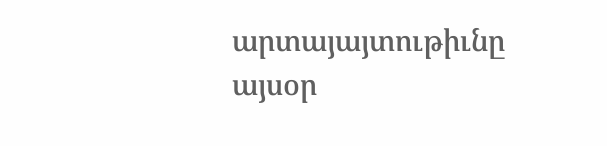արտայայտութիւնը այսօր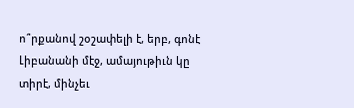ո՞րքանով շօշափելի է, երբ, գոնէ Լիբանանի մէջ, ամայութիւն կը տիրէ, մինչեւ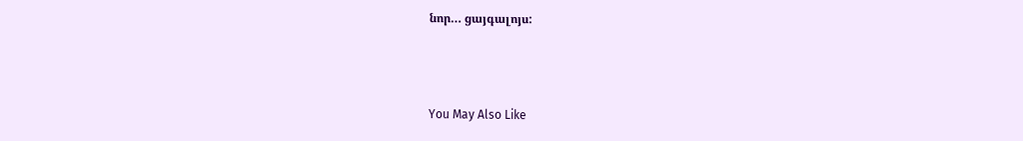նոր… ցայգալոյս:



You May Also Like